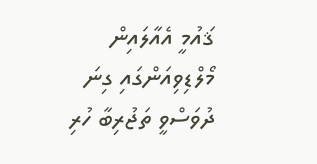ޤައުމީ އެއާލައިން މޯލްޑިވިއަންގައި ގިނަ ދުވަސްވީ ތަޖުރިބާ ހުރި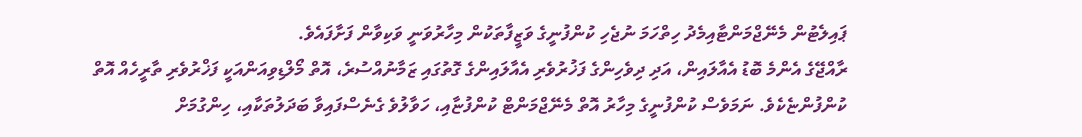ޕައިލެޓުން މެނޭޖްމަންޓާއިމެދު ހިތްހަމަ ނުޖެހި ކުންފުނީގެ ވަޒީފާތަކުން މިހާރުވަނީ ވަކިވާން ފަށާފައެވެ.
ރާއްޖޭގެ އެންމެ ބޮޑު އެއާލައިން، އަދި ދިވެހިންގެ ފަޚުރުވެރި އެއާލައިންގެ ގޮތުގައި ޒަމާނުއްސުރެ، އޮތް މޯލްޑިވިއަންއަކީ ފަޚްރުވެރި ތާރީހެއް އޮތް ކުންފުންޏެކެވެ. ނަމަވެސް ކުންފުނީގެ މިހާރު އޮތް މެނޭޖްމަންޓް ކުންފުޏާއި، ހަވާލުވެ ގެނެސްފައިވާ ބަދަލުތަކާއި، ހިންގުމަށް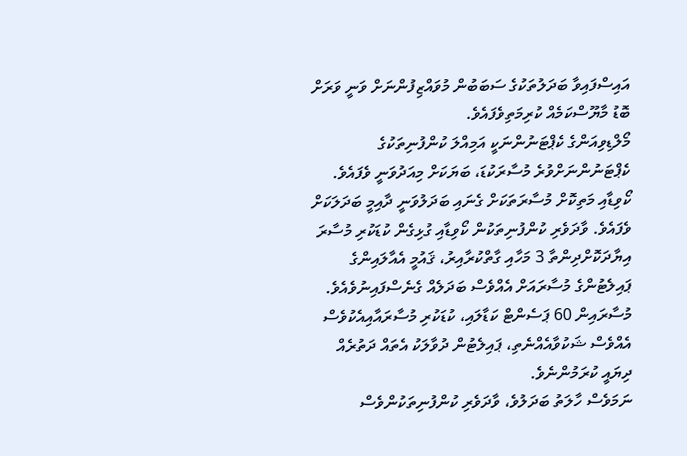އައިސްފައިވާ ބަދަލުތަކުގެ ސަބަބުން މުވައްޒިފުންނަށް ވަނީ ވަރަށް ބޮޑު މާޔޫސްކަމެއް ކުރިމަތިވެފައެވެ.
މޯލްޑިވިއަންގެ ކެޕްޓަނުންނަކީ އަމިއްލަ ކުންފުނިތަކުގެ ކެޕްޓަނުންނަށްވުރެ މުސާރަކުޑަ، ބަޔަކަށް މިއަދުވަނީ ވެފައެވެ. ކޯވިޑާއި މަތިކޮށް މުސާރަތަކަށް ގެނައި ބަދަލުވަނީ ދާއިމީ ބަދަލަކަށް ވެފައެވެ. ވާދަވެރި ކުންފުނިތަކުން ކޯވިޑާއި ގުޅިގެން ކުޑަކުރި މުސާރަ އިޔާދަކޮށްދިންތާ 3 މަހާއި ގާތްކުރާއިރު، ޤައުމީ އެއާލައިންގެ ޕައިލެޓުންގެ މުސާރައަށް އެއްވެސް ބަދަލެއް ގެނެސްފައިނުވެއެވެ. މުސާރައިން 60 ޕަސެންޓް ކަޑާލައި، ކުޑަކުރި މުސާރައާއިއެކުވެސް އެއްވެސް ޝަކުވާއެއްނެތި، ޕައިލެޓުން ދުވާލަކު އެތައް ދަތުރެއް ދިޔައީ ކުރަމުންނެވެ.
ނަމަވެސް ހާލަތު ބަދަލުވެ، ވާދަވެރި ކުންފުނިތަކުންވެސް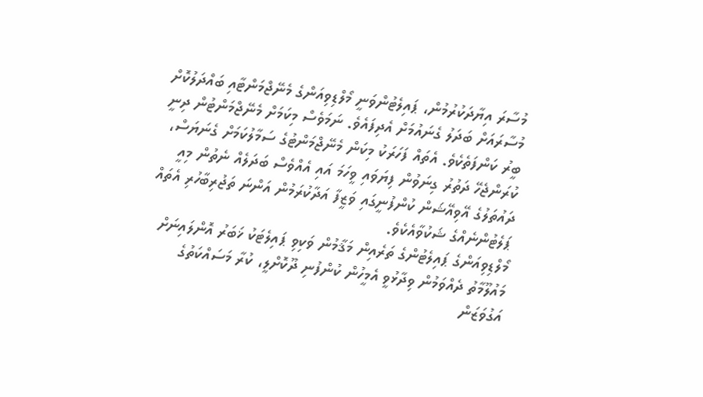މުސާރަ އިޔާދަކުރުމުން، ޕައިލެޓުންވަނީ މޯލްޑިވިއަންގެ މެނޭޖްމަންޓާއި ބައްދަލުކޮށް މުސާރައަށް ބަދަލު ގެނައުމަށް އެދިފައެވެ. ނަމަވެސް މިކަމަށް މެނޭޖްމަންޓުން ދިނީ ބީރު ކަންފަތެކެވެ. އެތައް ފަހަރަކު މިކަން މެނޭޖްމަންޓުގެ ސަމާލުކަމަށް ގެނަޔަސް، ކުރަންޖެހޭ ދަތުރު ގިނަވުން ފިޔަވައި ވީހަމަ އައި އެއްވެސް ބަދަލެއް ނެތުން މިއީ ދައުތަލުގެ އޭވިއޭޝަން ކުންފުނީގައި ވަޒީފާ އަދާކުރަމުން އަންނަ ތަޖުރިބާހުރި އެތައް ޕަލެޓުންނެއްގެ ޝަކުވާއެކެވެ.
މޯލްޑިވިއަންގެ ޕައިލެޓުންގެ ތަރެއިން މަޤާމުން ވަކިވި ޕައިލެޓަކު ޚަބަރު އޮންލައިނަށް މައުލޫމާތު ދެއްވަމުން ވިދާޅުވީ އެމީހުން ކުންފުނި ދޫކޮށްލީ، ކުރާ މަސައްކަތުގެ އަގުވަޒަން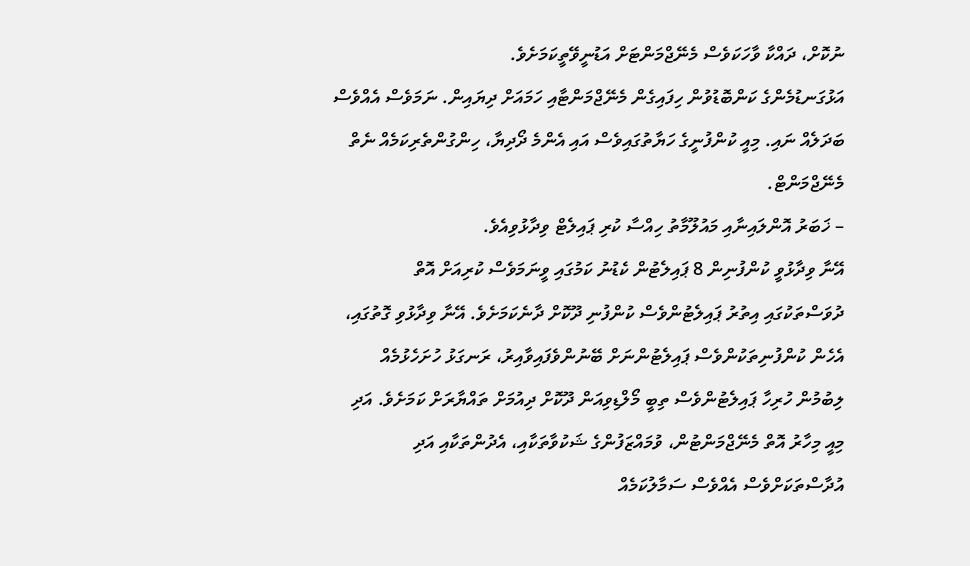ނުކޮށް، ދައްކާ ވާހަކަވެސް މެނޭޖްމަންޓަށް އަޑުނީވޭތީކަމަށެވެ.
އަޅުގަނޑުމެންގެ ކަންބޮޑުވުން ހިފައިގެން މެނޭޖްމަންޓާއި ހަމައަށް ދިޔައިން. ނަމަވެސް އެއްވެސް ބަދަލެއް ނައި. މިއީ ކުންފުނީގެ ހަޔާތުގައިވެސް އައި އެންމެ ދޯދިޔާ، ހިންގުންތެރިކަމެއް ނެތް މެނޭޖްމަންޓް.
– ޚަބަރު އޮންލައިނާއި މައުލޫމާތު ހިއްސާ ކުރި ޕައިލެޓް ވިދާޅުވިއެވެ.
އޭނާ ވިދާޅުވީ ކުންފުނިން 8 ޕައިލެޓުން ކެޑުނު ކަމުގައި ވީނަމަވެސް ކުރިއަށް އޮތް ދުވަސްތަކުގައި އިތުރު ޕައިލެޓުންވެސް ކުންފުނި ދޫކޮށް ދާނެކަމަށެވެ. އޭނާ ވިދާޅުވި ގޮތުގައި، އެހެން ކުންފުނިތަކުންވެސް ޕައިލެޓުންނަށް ބޭނުންވެފައިވާއިރު، ރަނގަޅު ހުށަހެޅުމެއް ލިބުމުން ހުރިހާ ޕައިލެޓުންވެސް ތިބީ މޯލްޑިވިއަން ދޫކޮށް ދިއުމަށް ތައްޔާރަށް ކަމަށެވެ. އަދި މިއީ މިހާރު އޮތް މެނޭޖްމަންޓުން، ވުމައްޒަފުންގެ ޝަކުވާތަކާއި، އެދުންތަކާއި އަދި އުދާސްތަކަށްވެސް އެއްވެސް ސަމާލުކަމެއް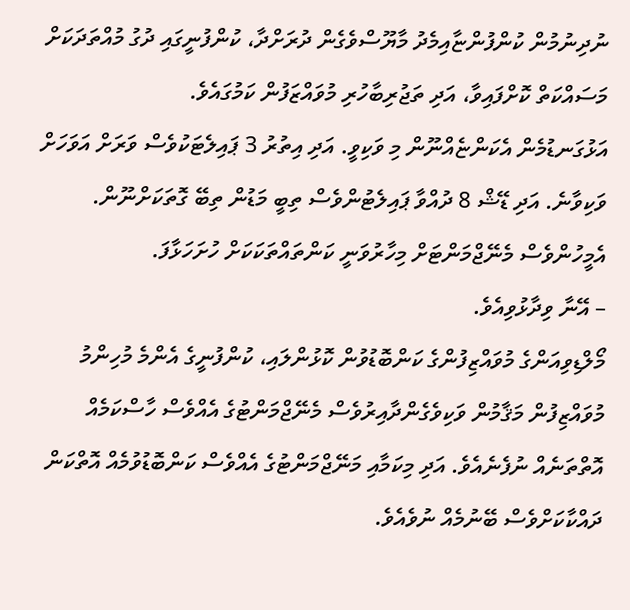ނުދިނުމުން ކުންފުންޏާއިމެދު މާޔޫސްވެގެން ދުރަށްދާ، ކުންފުނީގައި ދުގު މުއްތަދަކަށް މަސައްކަތް ކޮށްފައިވާ، އަދި ތަޖުރިބާހުރި މުވައްޒަފުން ކަމުގައެވެ.
އަޅުގަނޑުމެން އެކަންޏެއްނޫން މި ވަކިވީ. އަދި އިތުރު 3 ޕައިލެޓަކުވެސް ވަރަށް އަވަހަށް ވަކިވާނެ. އަދި ޑޭޝް 8 ދުއްވާ ޕައިލެޓުންވެސް ތިބީ މަޑުން ތިބޭ ގޮތަކަށްނޫން. އެމީހުންވެސް މެނޭޖްމަންޓަށް މިހާރުވަނީ ކަންތައްތަކަކަށް ހުށަހަޅާފަ.
– އޭނާ ވިދާޅުވިއެވެ.
މޯލްޑިވިއަންގެ މުވައްޒިފުންގެ ކަންބޮޑުވުން ކޮޅުންލައި، ކުންފުނީގެ އެންމެ މުހިންމު މުވައްޒިފުން މަޤާމުން ވަކިވެގެންދާއިރުވެސް މެނޭޖްމަންޓުގެ އެއްވެސް ހާސްކަމެއް އޮތްތަނެއް ނުފެނެއެވެ. އަދި މިކަމާއި މަނޭޖްމަންޓުގެ އެއްވެސް ކަންބޮޑުވުމެއް އޮތްކަން ދައްކާކަށްވެސް ބޭނުމެއް ނުވެއެވެ.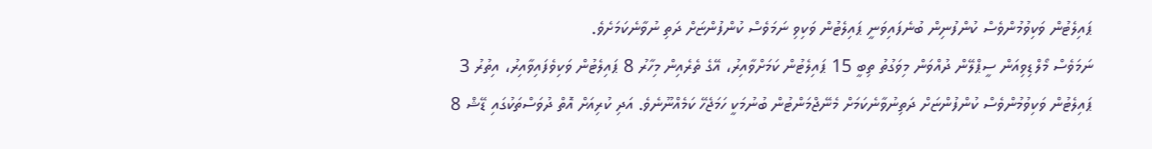ޕައިލެޓުން ވަކިވުމުންވެސް ކުންފުނިން ބުނެފައިވަނީ ޕައިލެޓުން ވަކިވި ނަމަވެސް ކުންފުންޏަށް ދަތި ނުވާނެކަމަށެވެ.
ނަމަވެސް މޯލްޑިވިއަން ސީޕްލޭން ދުއްވަން މިވަގުތު ތިބީ 15 ޕައިލެޓުން ކަމަށްވާއިރު، އޭގެ ތެރެއިން މިހާރު 8 ޕައިލެޓުން ވަކިވެފައިވާއިރު، އިތުރު 3 ޕައިލެޓުން ވަކިވުމުންވެސް ކުންފުންޏަށް ދަތިނުވާނެކަމަށް މެނޭޖްމަންޓުން ބުނުމަކީ ހަމަޖެހޭ ކަމެއްނޫނެވެ. އަދި ކުރިއަށް އޮތް ދުވަސްތަކުގައި ޑޭޝް 8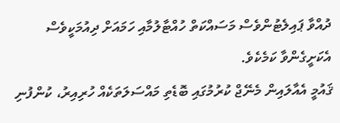ދުއްވާ ޕައިލެޓުންވެސް މަސައްކަތް ހުއްޓާލުމާއި ހަމައަށް ދިއުމަކީވެސް އެކަށީގެންވާ ކަމެކެވެ.
ޤައުމީ އެއާލައިން މެނޭޖް ކުރުމުގައި ބޮޑެތި މައްސަލަތަކެއް ހުރިއިރު، ކުންފުނި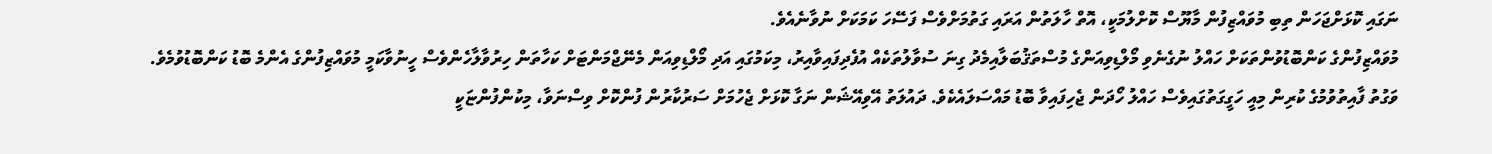ނަގައި ކޮޅަށްޖަހަން ތިބި މުވައްޒިފުން މާޔޫސް ކޮށްލުމަކީ، އޮތް ހާލަތުން އަރައި ގަތުމަށްވެސް ފަސޭހަ ކަމަކަށް ނުވާނެއެވެ.
މުވައްޒިފުންގެ ކަންބޮޑުވުންތަކަށް ހައްލު ނުގެނެވި މޯލްޑިވިއަންގެ މުސްތަޤުބަލާއިމެދު ގިނަ ސުވާލުތަކެއް އުފެދިފައިވާއިރު، މިކަމުގައި އަދި މޯލްޑިވިއަން މެނޭޖްމަންޓަށް ކަހާތަން ހިރުވާލާހެންވެސް ހީނުވާކަމީ މުވައްޒިފުންގެ އެންމެ ބޮޑު ކަންބޮޑުވުމެވެ.
ވަގުތު ފާއިތުވުމުގެ ކުރިން މިއީ ހަގީގަތުގައިވެސް ހައްލު ހޯދަން ޖެހިފައިވާ ބޮޑު މައްސަލައެކެވެ. ދައުލަތު އޭވިއޭޝަން ނަގާ ކޮޅަށް ޖެހުމަށް ސަރުކާރުން ފުންކޮށް ވިސްނަވާ، މިކުންފުންޏަކީ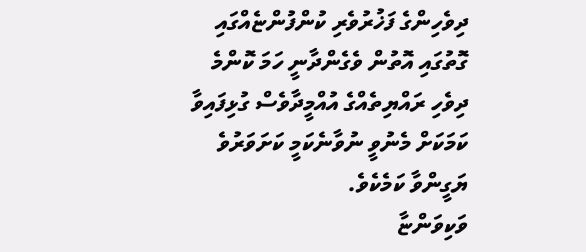ދިވެހިންގެ ފަޚުރުވެރި ކުންފުންޏެއްގައި ގޮތުގައި އޮތުން ވެގެންދާނީ ހަމަ ކޮންމެ ދިވެހި ރައްޔިތެއްގެ އުއްމީދާވެސް ގުޅިފައިވާ ކަމަކަށް މެނުވީ ނުވާނެކަމީ ކަށަވަރުވެ ޔަގީންވާ ކަމެކެވެ.
ވަކިވަންޏާ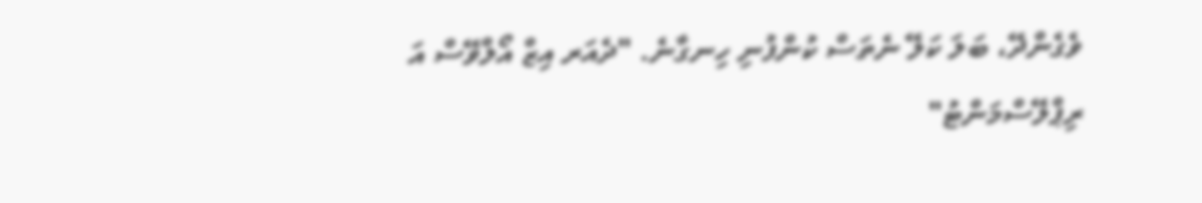ވެގެންދޭ، ބަލަ ކަލޭ ނެތަސް ކުންފުނި ހިނގާނެ. "ދެއަރ އިޒް އޯލްވޭސް އަ ރިޕްލޭސްމަންޓު"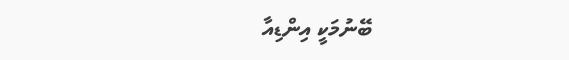ބޭނުމަކީ އިންޑިއާ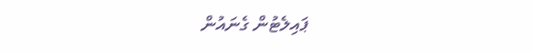ޕައިލެޓުން ގެނައުން